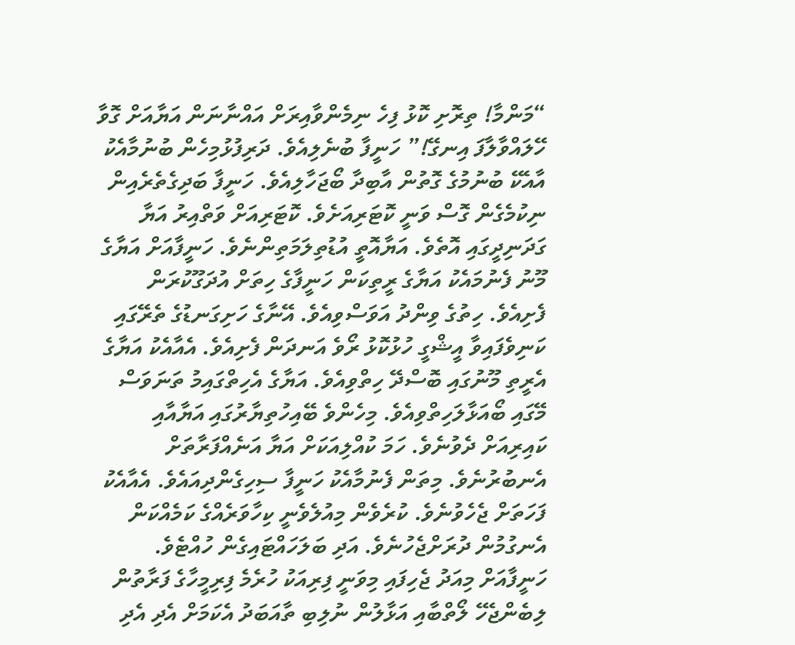“މަންމާ! ތިރޮށި ކޮޅު ފިހެ ނިމެންވާއިރަށް އައްނާނަން އަޔާއަށް ގޮވާ ހޭލައްވާލާފަ އިނގޭ!” ހަނީފާ ބުނެލިއެވެ. ދަރިފުޅުމިހެން ބުނުމާއެކު އާއެކޭ ބުނުމުގެ ގޮތުން އާބިދާ ބޯޖަހާލިއެވެ. ހަނީފާ ބަދިގެތެރެއިން ނިކުމެގެން ގޮސް ވަނީ ކޮޓަރިއަށެވެ. ކޮޓަރިއަށް ވަތްއިރު އަޔާ ގަދަނިދީގައި އޮތެވެ. އަޔާއޮތީ އުޑުތިލަމަތިންނެވެ. ހަނީފާއަށް އަޔާގެ މޫނު ފެނުމައެކު އަޔާގެ ރީތިކަން ހަނީފާގެ ހިތަށް އުދަގޫކުރަން ފެށިއެވެ. ހިތުގެ ވިންދު އަވަސްވިއެވެ. އޭނާގެ ހަށިގަނޑުގެ ތެރޭގައި ކަނިވެފައިވާ އީޝްގީ ހުޅުކޮޅު ރޯވެ އަނދަން ފެށިއެވެ. އެއާއެކު އަޔާގެ އެރީތި މޫނުގައި ބޮސްދޭ ހިތްވިއެވެ. އަޔާގެ އެހިތްގައިމު ތަނަވަސް މޭގައި ބޯއަޅާލަހިތްވިއެވެ. މިހެންވެ ބޭއިހުތިޔާރުގައި އަޔާއާއި ކައިރިއަށް ދެވުނެވެ. ހަމަ ކުއްލިއަކަށް އަޔާ އަނެއްފަރާތަށް އެނބުރުނެވެ. މިތަން ފެނުމާއެކު ހަނީފާ ސިހިގެންދިއައެވެ. އެއާއެކު ފަހަތަށް ޖެހެވުނެވެ. ކުރެވެން މިއުލެވެނީ ކިހާވަރެއްގެ ކަމެއްކަން އެނގުމުން ދުރަށްޖެހުނެވެ. އަދި ބަލަހައްޓައިގެން ހުއްޓެވެ. ހަނީފާއަށް މިއަދު ޖެހިފައި މިވަނީ ފިރިއަކު ހުރެމެ ފިރިމީހާގެ ފަރާތުން ލިބެންޖެހޭ ލޯތްބާއި އަޅާލުން ނުލިބި ތާއަބަދު އެކަމަށް އެދި އެދި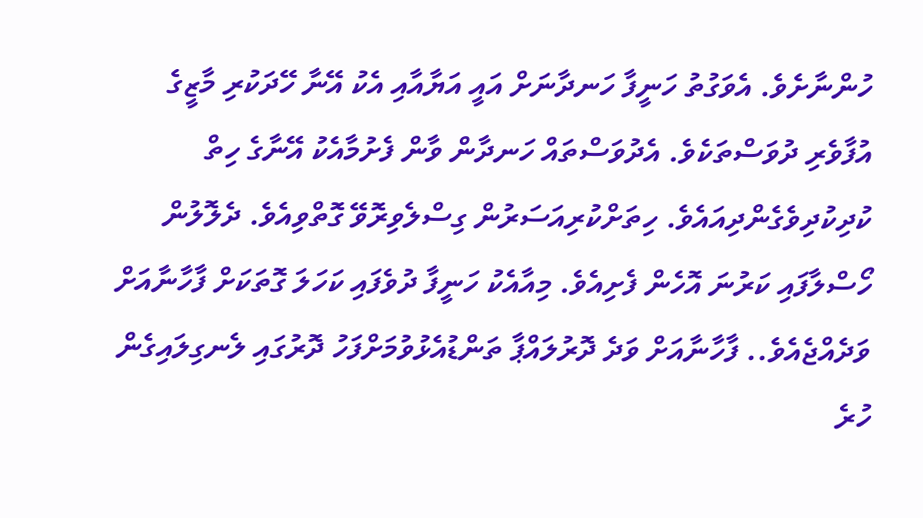ހުންނާށެވެ. އެވަގުތު ހަނީފާ ހަނދާނަށް އައީ އަޔާއާއި އެކު އޭނާ ހޭދަކުރި މާޒީގެ އުފާވެރި ދުވަސްތަކެވެ. އެދުވަސްތައް ހަނދާން ވާން ފެށުމާއެކު އޭނާގެ ހިތް ކުދިކުދިވެގެންދިއައެވެ. ހިތަށްކުރިއަސަރުން ގިސްލެވިރޮވޭ ގޮތްވިއެވެ. ދެލޮލުން ހޯސްލާފައި ކަރުނަ އޮހެން ފެށިއެވެ. މިއާއެކު ހަނީފާ ދުވެފައި ކަހަލަ ގޮތަކަށް ފާހާނާއަށް ވަދެއްޖެއެވެ.. ފާހާނާއަށް ވަދެ ދޮރުލައްޕާ ތަންޑުއެޅުވުމަށްފަހު ދޮރުގައި ލެނގިލައިގެން ހުރެ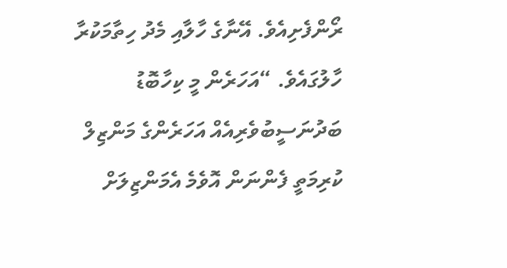ރޯންފެށިއެވެ. އޭނާގެ ހާލާއި މެދު ހިތާމަކުރާ ހާލުގައެވެ. “އަހަރެން މީ ކިހާބޮޑު ބަދުނަސީބުވެރިއެއް އަހަރެންގެ މަންޒިލް ކުރިމަތީ ފެންނަން އޮވެމެ އެމަންޒިލަށް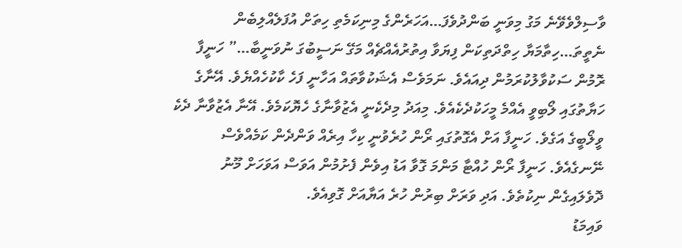ވާސިލްވެވޭނެ މަގު މިވަނީ ބަންދުވެފަ…އަހަރެންގެ މިނިކަމެތި ހިތަށް އުފަލެއްލިބެން ނެތީތަ…ހިތާމަޔާ ހިތްދަތިކަން ފިޔަވާ އިތުރުއެއްޗެއް މަގޭ ނަސީބުގަ ނުވަނީބާ…” ހަނީފާ ރޮމުން ސަކުވާލުކުރަމުން ދިއައެވެ. ނަމަވެސް އެޝަކުވާތައް އަހާނީ ފަހެ ކާކުހެއްޔެވެ. އޭނާގެ ހަޔާތުގައި ލޯބިވީ އެއްމެ މީހަކުދެކެއެވެ. މިއަދު މިދެކެނީ އެޒުވާނާގެ ހެޔޮކަމެވެ. އޭނާ އެޒުވާނާ ދެކެ ވީލޯބީގެ އަގެވެ. ހަނީފާ އަށް އެގޮތުގައި ރޯން ހުރެވުނީ ކިހާ އިރެއް ވަންދެން ކަމެއްވެސް ނޭނގެއެވެ. ހަނީފާ ރޯން ހުއްޓާ މަންމަ ގޮވާ އަޑު އިވެން ފެށުމުން އަވަސް އަވަހަށް މޫނު ދޮވެލައިގެން ނިކުތެވެ. އަދި ވަރަށް ބިރުން ހުރެ އަޔާއަށް ގޮވިއެވެ.
ވައިމަޑު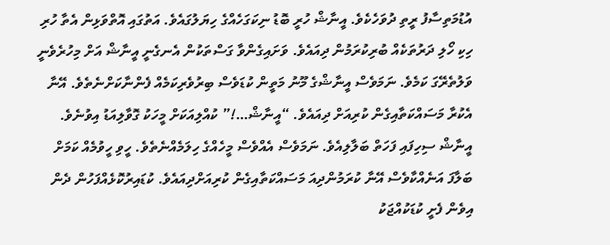އުޑުމަތިސާފު ރީތި ދުވަހެކެވެ. އީނާޝް ހުރީ ބޮޑު ނިކަގަހެއްގެ ހިޔަލުގައެވެ. އަތުގައި އޮތްވަޅިން އެތާ ހުރި ހިކި ހޯލި ދަރުތަކެއް ބުރިކުރަމުން ދިއައެވެ. ވަށައިގެންވާ ގަސްތަކުން އެނގެނީ އީނާޝް އަށް މިހުރެވެނީ ވަލުތެރޭގަ ކަމެވެ. ނަމަވެސް އީނާޝްގެ މޫނު މަތީން ކުޑަވެސް ބިރުވެރިކަމެއް ފެންނާކަށްނެތެވެ. އޭނާ އެކުރާ މަސައްކަތާއިގެން ކުރިއަށް ދިއައެވެ. “އީނާޝް…!” ކުއްލިއަކަށް މީހަކު ގޮވާލިއަޑު އިވުނެވެ. އީނާޝް ސިހިފައި ފަހަތް ބަލާލިއެވެ. ނަމަވެސް އެއްވެސް މީހެއްގެ ހިލަމެއްނެތެވެ. ހީވި ހީވުމެއް ކަމަށް ބަލާފަ އަނެއްކާވެސް އޭނާ ކުރަމުންދިއަ މަސައްކަތާއިގެން ކުރިއަށްދިއައެވެ. ކުޑައިރުކޮޅެއްފަހުން ދެން އިވެން ފެށީ ކުޑަކުއްޖަކު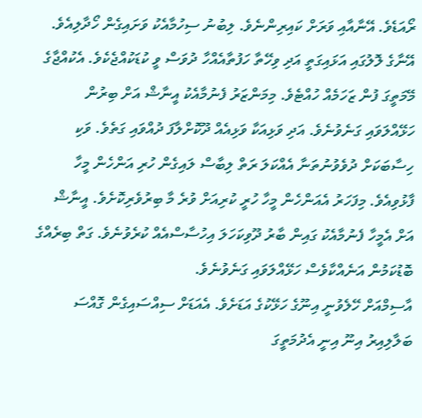ރޯއަޑެވެ. އޭނާއާއި ވަރަށް ކައިރިންނެވެ. ލިބުނު ސިހުމާއެކު ވަށައިގެން ހޯދާލިއެވެ. އޭނާގެ ލޮލުގައި އަޅައިގަތީ އަދި ވިހޭތާ ހަފުތާއެއްހާ ދުވަސް ވީ ކުޑަކުއްޖެކެވެ. އެކުއްޖާގެ މޭމަތީގަ ފުން ޒަހަމެއް ހުއްޓެވެ. މިމަންޒަރު ފެނުމާއެކު އީނާޝް އަށް ބިރުން ހަޅޭއްލަވައި ގަނެވުނެވެ. އަދި ވަޅިއަކާ ވަޅިއެއް ދޫކޮށްލާފަ ދުއްވައި ގަތެވެ. ވަކި ހިސާބަކަށް ދުވެވުނުތަނާ އެއްކަލަ ރަތް ލިބާސް ލައިގެން ހުރި އަންހެން މީހާ ފާޅުވިއެވެ. މިފަހަރު އެއަންހެން މީހާ ހުރީ ކުރިއަށް ވުރެ މާ ބިރުވެރިކޮށެވެ. އީނާޝް އަށް އެމީހާ ފެނުމާއެކު ގައިން ބާރު ދޫވިކަހަލަ އިހުސާސްއެއް ކުރެވުނެވެ. ގަތް ބިރެއްގެ ބޮޑުކަމުން އަނެއްކާވެސް ހަޅޭއްލަވައި ގަނެވުނެވެ.
އާސިމްއަށް ހޭލެވުނީ އިނޫގެ ހަޅޭކުގެ އަޑަށެވެ. އެއަޑަށް ސިއްސައިގެން ގޮއްސަ ބަލާލިއިރު އިނޫ އިނީ އެދުމަތީގަ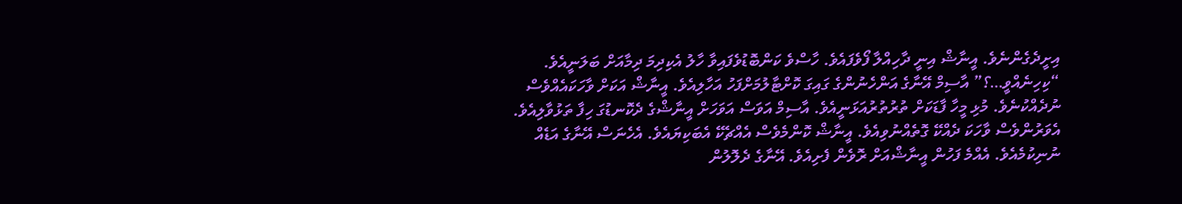އިށީދެގެންނެވެ. އީނާޝް އިނީ ދާހިއްލާ ފޯވެފައެވެ. ހާސްވެ ކަންބޮޑުވެފައިވާ ހާލު އެކިދިމަ ދިމާއަށް ބަލަނީއެވެ. “ކިހިނެއްވީ…؟” އާސިމް އޭނާގެ އަންހެނުންގެ ގައިގަ ކޮށްޓާލުމަށްފަހު އަހާލިއެވެ. އީނާޝް އަކަށް ވާހަކައެއްވެސް ނުދެއްކުނެވެ. މުޅި މީހާ ފާޑަކަށް ތުރުތުރުއަޅަނީއެވެ. އާސިމް އަވަސް އަވަހަށް އީނާޝްގެ ދެކޮނޑުގަ ހިފާ ތަޅުވާލިއެވެ. އެވަރުންވެސް ވާހަކަ ދެއްކޭ ގޮތެއްނުވިއެވެ. އީނާޝް ކޮންމެވެސް އެއްޗެކޭ އެބަކިޔައެވެ. އެހެނަސް އޭނާގެ އަޑެއް ނުނިކުމެއެވެ. އެއްމެ ފަހުން އީނާޝްއަށް ރޮވެން ފެށިއެވެ. އޭނާގެ ދެލޮލުން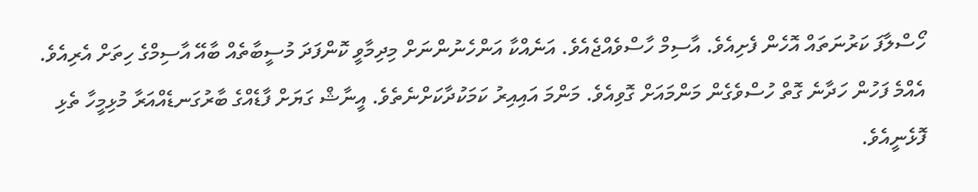ހޯސްލާފަ ކަރުނަތައް އޮހެން ފެށިއެވެ. އާސިމް ހާސްވެއްޖެއެވެ. އަނެއްކާ އަންހެނުންނަށް މިދިމާވީ ކޮންފަދަ މުސީބާތެއް ބާއޭ އާސިމްގެ ހިތަށް އެރިއެވެ. އެއްމެ ފަހުން ހަދާނެ ގޮތް ހުސްވެގެން މަންމައަށް ގޮވިއެވެ. މަންމަ އައިއިރު ކަމަކުދާކަށްނެތެވެ. އީނާޝް ގަޔަށް ފާޑެއްގެ ބާރުގަނޑެއްއަރާ މުޅިމީހާ ތެޅި ފޮޅެނީއެވެ.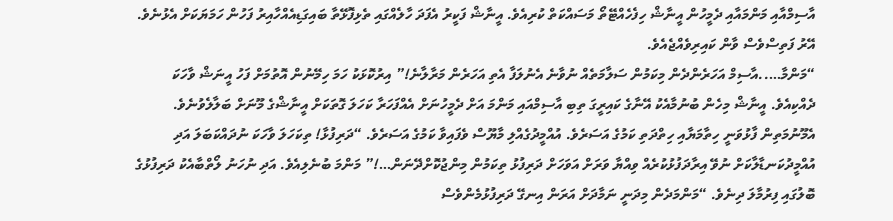އާސިމްއާއި މަންމައާއި ދެމީހުން އީނާޝް ހިފެހެއްޓޭތޯ މަސައްކަތް ކުރިއެވެ. އީނާޝް ފަކީރު އެފަދަ ހާލެއްގައި ތެޅިފޮޅޭތާ ބައިގަޑިއެއްހާއިރު ފަހުން ހަމަޔަކަށް އެޅުނެވެ. އޭރު ފަތިސްވެސް ވާން ކައިރިވެއްޖެއެވެ.
“މަންމާ…..އާސިމް އަހަރެންދެން މިކަމުން ސަލާމަތެއް ނުވާނެ އެނުލަފާ އެތި އަހަރެން މަރާލާނެ!” އިރުކޮޅަކު ހަމަ ހިމޭނުން އޮތުމަށް ފަހު އީނަޝް ވާހަކަ ދެއްކިއެވެ. އީނާޝް މިހެން ބުނުމާއެކު އޭނާގެ ކައިރީގަ ތިބި އާސިމްއައި މަންމަ އަށް ދެމީހުނަށް އެއްފަހަރާ ކަހަލަ ގޮތަކަށް އީނާޝްގެ މޫނަށް ބަލާލެވުނެވެ. އެމޫނުމަތިން ފާޅުވަނީ ހިތާމަޔާއި ހިތްދަތި ކަމުގެ އަސަރެވެ. އުއްމީދުގެއްލި މާޔޫސް ވެފައިވާ ކަމުގެ އަސަރެވެ. “ދަރިފުޅާ! ތިކަހަލަ ވާހަކަ ނުދައްކަބަލަ އަދި އުއްމީދުކަނޑާލާކަށް ނުވޭ އިރާދަފުޅުކުރެއް ވިއްޔާ ވަރަށް އަވަހަށް ދަރިފުޅު ތިކަމުން މިންޖުކޮށްދޭނަން…!” މަންމަ ބުނެލިއެވެ. އަދި ނުހަނު ލޯތްބާއެކު ދަރިފުޅުގެ ބޮލުގައި ފިރުމާލަ ދިނެވެ. “މަންމަދެން މިދަނީ ނަމާދަށް އަރަން އިނގޭ ދަރިފުޅުމެންވެސް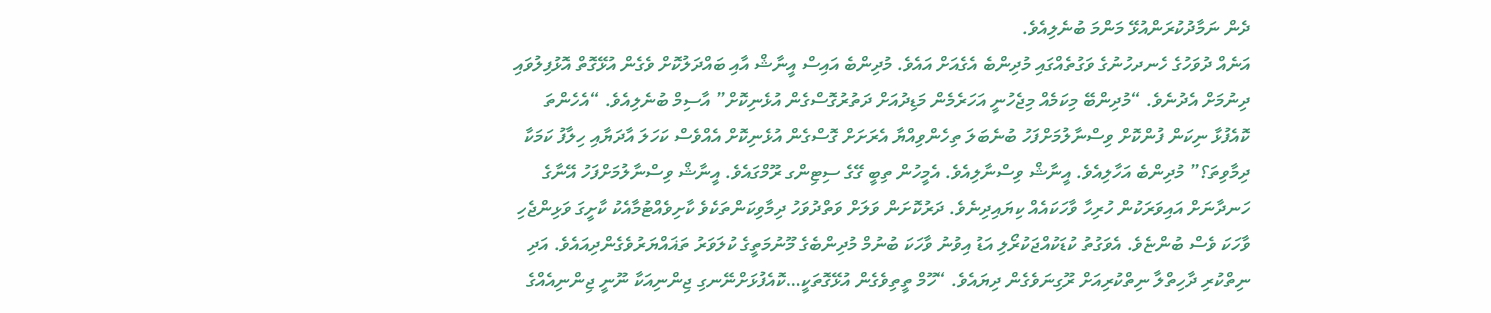ދެން ނަމާދުކުރަންއުޅޭ މަންމަ ބުނެލިއެވެ.
އަނެއް ދުވަހުގެ ހެނދހުނުގެ ވަގުތެއްގައި މުދިންބެ އެގެއަށް އައެވެ. މުދިންބެ އައިސް އީނާޝް އާއި ބައްދަލުކޮށް ވެގެން އުޅޭގޮތް އޮޅުފިލުވައި ދިނުމަށް އެދުނެވެ. “މުދިންބޭ މިކަމެއް މިޖެހުނީ އަހަރެމެން މަޑިދުއަށް ދަތުރުގޮސްގެން އުޅެނިކޮށް” އާސިމް ބުނެލިއެވެ. “އެހެންތަ ކޮއެފުޅާ ނިކަން ފުންކޮށް ވިސްނާލުމަށްފަހު ބުނެބަލަ ތިހެންވިއްޔާ އެރަށަށް ގޮސްގެން އުޅެނިކޮށް އެއްވެސް ކަހަލަ އާދަޔާއި ހިލާފު ކަމަކާ ދިމާވިތަ؟” މުދިންބެ އަހާލިއެވެ. އީނާޝް ވިސްނާލިއެވެ. އެމީހުން ތިބީ ގޭގެ ސިޓިންގ ރޫމްގައެވެ. އީނާޝް ވިސްނާލުމަށްފަހު އޭނާގެ ހަނދާނަށް އައިވަރަކުން ހުރިހާ ވާހަކައެއް ކިޔައިދިނެވެ. ދަރުކޮށަން ވަލަށް ވަތްދުވަހު ދިމާވިކަންތަކެވެ ކާށިވެއްޓުމާއެކު ކާށީގަ ވަޅިންޖެހި ވާހަކަ ވެސް ބުންޏެވެ. އެވަގުތު ކުޑަކުއްޖަކުރޯލި އަޑު އިވުނު ވާހަކަ ބުނުމް މުދިންބެގެ މޫނުމަތީގެ ކުލަވަރު ތަޣައްޔަރުވެގެންދިއައެވެ. އަދި ނިތްކުރި ދާހިތްލާ ނިތްކުރިއަށް ރޫގިނަވެގެން ދިޔައެވެ. “ހޫމް ތީތިވެގެން އުޅޭގޮތަކީ…ކޮއެފުޅަށްނޭނގި ޖިންނިއަކާ ނޫނީ ޖިންނިއެއްގެ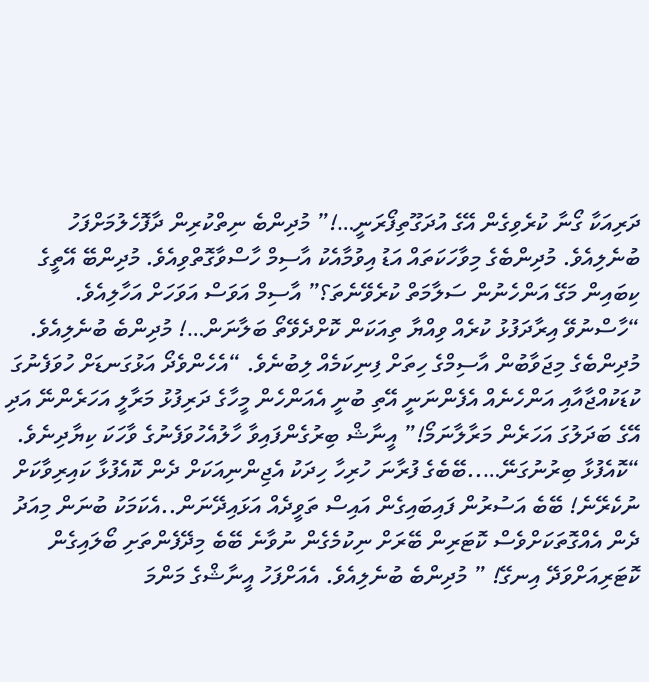ދަރިއަކާ ގޯނާ ކުރެވިގެން އޭގެ އުދަގޫތިފޯރަނީ…!” މުދިންބެ ނިތްކުރިން ދާފޮހެލުމަށްފަހު ބުނެލިއެވެ. މުދިންބެގެ މިވާހަކަތައް އަޑު އިވުމާއެކު އާސިމް ހާސްވާގޮތްވިއެވެ. މުދިންބޭ އޭތީގެ ކިބައިން މަގޭ އަންހެނުން ސަލާމަތް ކުރެވޭނެތަ؟” އާސިމް އަވަސް އަވަހަށް އަހާލިއެވެ. “ހާސްނުވޭ އިރާދަފުޅު ކުރެއް ވިއްޔާ ތިއަކަން ކޮށްދެވޭތޯ ބަލާނަން…! މުދިންބެ ބުނެލިއެވެ. މުދިންބެގެ މިޖަވާބުން އާސިމްގެ ހިތަށް ފިނިކަމެއް ލިބުނެވެ. “އެހެންވެދޯ އަޅުގަނޑަށް ހުވަފެނުގަ ކުޑަކުއްޖާއާއި އަންހެނެއް އެފެންނަނީ އޭތި ބުނީ އެއަންހެން މީހާގެ ދަރިފުޅު މަރާލީ އަހަރެންނޭ އަދި އޭގެ ބަދަލުގަ އަހަރެން މަރާލާނަމޯ!” އީނާޝް ބިރުގެންފައިވާ ހާލުއެހުވަފެނުގެ ވާހަކަ ކިޔާދިނެވެ. “ކޮއެފުޅާ ބިރުނުގަނޭ…..ބޭބެގެ ފުރާނަ ހުރިހާ ހިދަކު އެޖިންނިއަކަށް ދެން ކޮއެފުޅާ ކައިރިވާކަށް ނުކެރޭނެ! ބޭބެ އަސުރުން ފައިބައިގެން އައިސް ތަވީދެއް އަޅައިދޭނަން..އެކަމަކު ބުނަން މިއަދު ދެން އެއްގޮތަކަށްވެސް ކޮޓަރިން ބޭރަށް ނިކުމެގެން ނުވާނެ ބޭބެ މިދޭފެންތަށި ބޯލައިގެން ކޮޓަރިއަށްވަދޭ އިނގޭ! ” މުދިންބެ ބުނެލިއެވެ. އެއަށްފަހު އީނާޝްގެ މަންމަ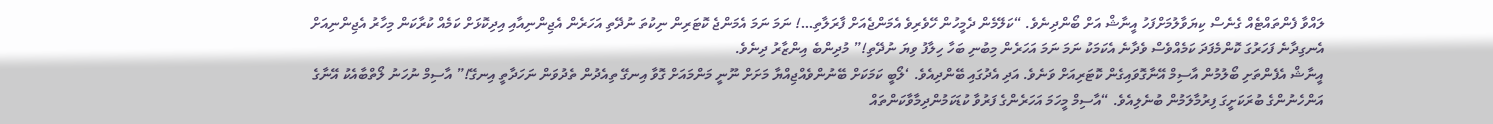ލައްވާ ފެންތައްޓެއް ގެނެސް ކިޔަވާލުމަށްފަހު އީނާޝް އަށް ބޯންދިނެވެ. “ކަލޭމެން ދެމީހުން ހޭވެރިވެ އެމަންޖެއަށް ފާރަލާތި…! ނަމަ ނަމަ އެމަންޖެ ކޮޓަރިން ނިކުތަ ނުދޭތި އަހަރެން އެޖިންނިއާއި އިދިކޮޅަށް ކަމެއް ކުރާކަން މިހާރު އެޖިންނިއަށް އެނގިދާނެ ފަހަރުގަ ކޮންމެފަދަ ކަމެއްވެސް ވެދާނެ އެކަމަކު ނަމަ ނަމަ އަހަރެން މިބުނި ބަހާ ހިލާފު ވިޔަ ނުދޭތި!” މުދިންބެ އިންޒާރު ދިނެވެ.
އީނާޝް އެފެންތަށި ބޯލުމުން އާސިމް އޭނާގޮވައިގެން ކޮޓަރިއަށް ވަނެވެ. އަދި އެދުގައި ބޭންދިއެވެ. ‘ލޯބީ ކަމަކަށް ބޭނުންވެއްޖިއްޔާ މަށަށް ނޫނީ މަންމައަށް ގޮވާ އިނގޭ ތިއެދުން ތެދުވަން ނަހަދާތީ އިނގޭ!” އާސިމް ނުހަނު ލޯތްބާއެކު އޭނާގެ އަންހެނުންގެ ބުރަކަށީގަ ފިރުމާލަމުން ބުނެލިއެވެ. “އާސިމް މީހަމަ އަހަރެންގެ ފަރުވާ ކުޑަކަމުންދިމާވާކަންތައް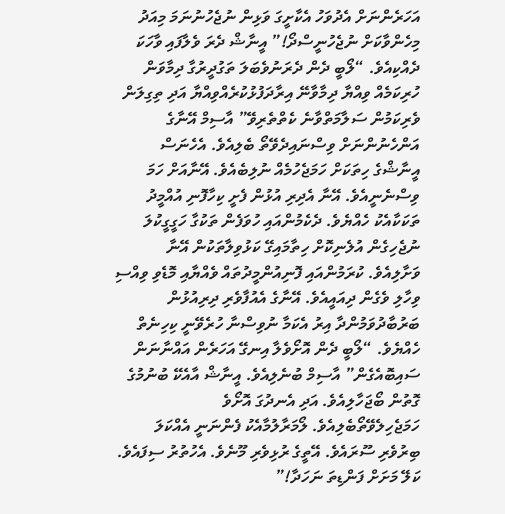އަހަރެންނަށް އެދުވަހު އެކާށީގަ ވަޅިން ނުޖެހުނުނަމަ މިއަދު މިހެންވާކަށް ނުޖެހުނީސްދޯ!” އީނާޝް ދެރަ ވެލާފައި ވާހަކަ ދެއްކިއެވެ. “ލޯބީ ދެން ދެރަނުވެބަލަ ތަގުދީރުގާ ދިމާވަން ހުރިކަމެއް ވިއްޔާ ދިމާވާނޭ އިރާދަފުޅުކުރެއްވިއްޔާ އަދި ތިގިލަން ވެރިކަމުން ސަލާމަތްވާނެ ކެތްތެރިވޭ” އާސިމް އޭނާގެ އަންހެނުންނަށް ވިސްނައިދެވޭތޯ ބެލިއެވެ. އެހެނަސް އީނާޝްގެ ހިތަކަށް ހަމަޖެހުމެއް ނުލިބެއެވެ. އޭނާއަށް ހަމަ ވިސްނެނީއެވެ. އޭނާ އެދިރި އުޅުން ފެށީ ކިހާފޮނި އުއްމީދު ތަކަކާއެކު ހެއްޔެވެ. ދެކެމުންއައި ހުވަފެން ތަކުގާ ހަގީގީކުލަ ނުޖެހިގެން އުލެނިކޮށް ހިތާމައިގޭ ކަޅުވިލާތަކުން އޭނާ ވަށާލިއެވެ. ކުރަމުންއައި ފޮނިއުންމީދުތައް ވެއްޔާއި މޮޑެވި ވިއްސި ވިހާލި ވެގެން ދިއައީއެވެ. އޭނާގެ އެއުފާވެރި ދިރިއުޅުން ބަރުބާދުވަމުންދާ އިރު އެކަމާ ނުވިސްނާ ހުރެވޭނީ ކިހިނެތް ހެއްޔެވެ. “ލޯބީ ދެން އޮށޯވެލާ އިނގޭ އަހަރެން އައްނާނަން ސައިބޮއެގެން” އާސިމް ބުނެލިއެވެ. އީނާޝް އާއެކޭ ބުނުމުގެ ގޮތުން ބޯޖަހާލިއެވެ. އަދި އެނދުގަ އޮށޯވެ ހަމަޖެހިލެވޭތޯބެލިއެވެ. ލޯމަރާލުމާއެކު ފެންނަނީ އެއްކަލަ ބިރުވެރި ސޫރައެވެ. އޭތީގެ ރުޅިވެރި މޫނެވެ. އެހުތުރު ސިފައެވެ. ކަލޭ މަށަށް ފަންޑިތަ ނަހަދާ!”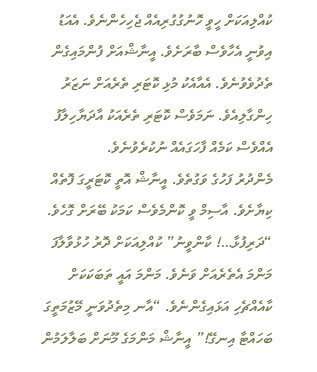ކުއްލިއަކަށް ހީވީ ހޮނުގުގުރިއެއް ޖެހިހެންނެވެ. އެއަޑު އިވުނީ އެހާވެސް ބާރަށެވެ. އީނާޝްއަށް ފުންމައިގެން ތެދުވެވުނެވެ. އެއާއެކު މުޅި ކޮޓަރި ތެރެއަށް ނަޒަރު ހިންގާލިއެވެ. ނަމަވެސް ކޮޓަރި ތެރެއަކު އާދަޔާހިލާފު އެއްވެސް ކަމެއް ފާހަގައެއް ނުކުރެވުނެވެ.
މެންދުރު ފަހުގެ ވަގުތެވެ. އީނާޝް އޮތީ ކޮޓަރީގަ ފޮތެއް ކިޔާށެވެ. އާސިމް ވީ ކޮންމެވެސް ކަމަކު ބޭރަށް ގޮހެވެ. “ދަރިފުޅާ…! ކާންވީނު” ކުއްލިއަކަށް ދޮރު ހުޅުވާލާފަ މަންމަ އެތެރެއަށް ވަނެވެ. މަންމަ އައީ ތަބަކަކަށް ކާއެއްޗެހި އަޅައިގެންނެވެ. “އާނ މިތެދުވަނީ މޭޒުމަތީގަ ބަހައްޓާ އިނގޭ!” އީނާޝް މަންމަގެ މޫނަށް ބަލާލަމުން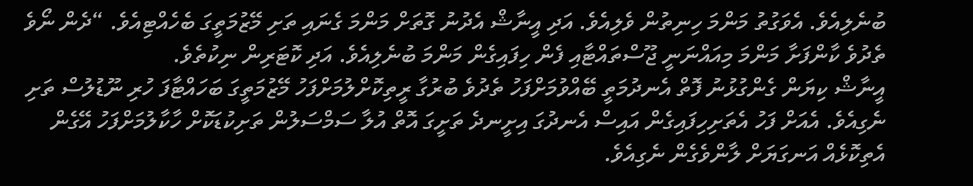ބުނެލިއެވެ. އެވަގުތު މަންމަ ހިނިތުން ވެލިއެވެ. އަދި އީނާޝް އެދުނު ގޮތަށް މަންމަ ގެނައި ތަށި މޭޒުމަތީގަ ބެހެއްޓިއެވެ. “ދެން ނޯވެ ތެދުވެ ކާންފަށާ މަންމަ މިއައްނަނީ ޖޫސްތައްޓާއި ފެން ހިފައިގެން މަންމަ ބުނެލިއެވެ. އަދި ކޮޓަރިން ނިކުތެވެ.
އީނާޝް ކިޔަން ގެންގުޅުނު ފޮތް އެނދުމަތީ ބޭއްވުމަށްފަހު ތެދުވެ ބުރުގާ ރީތިކޮށްލުމަށްފަހު މޭޒުމަތީގަ ބަހައްޓާފަ ހުރި ނޫޑުލުސް ތަށި ނެގިއެވެ. އެއަށް ފަހު އެތަށިހިފައިގެން އައިސް އެނދުގަ އިށީނދެ ތަށީގަ އޮތް އުލާ ސަމްސަލުން ތަށިކުޑަކޮށް ހާކާލުމަށްފަހު އޭގެން އެތިކޮޅެއް އަނގަޔަށް ލާންވެގެން ނެގިއެވެ.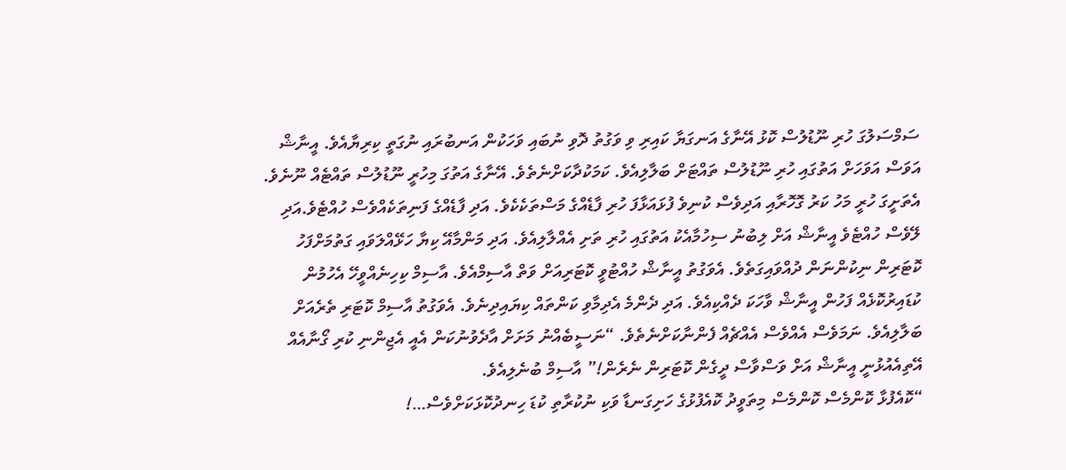ސަމްސަލުގަ ހުރި ނޫޑުލުސް ކޮޅު އޭނާގެ އަނގަޔާ ކައިރި ވި ވަގުތު ދޮވި ނުބައި ވަހަކުން އަނބުރައި ނުގަތީ ކިރިޔާއެވެ. އީނާޝް އަވަސް އަވަހަށް އަތުގައި ހުރި ނޫޑުލުސް ތައްޓަށް ބަލާލިއެވެ. ކަމަކުދާކަށްނެތެވެ. އޭނާގެ އަތުގަ މިހުރީ ނޫޑުލުސް ތައްޓެއް ނޫނެވެ. އެތަށީގަ ހުރީ މަހު ކަރު ގޮހޮރާއި އަދިވެސް ކުނިވެ ފުޅައަޅާފަ ހުރި ފާޑެއްގެ މަސްތަކެކެވެ. އަދި ފާޑެއްގެ ފަނިތަކެއްވެސް ހުއްޓެވެ.އަދި ލޭވެސް ހުއްޓެވެ އީނާޝް އަށް ލިބުނު ސިހުމާއެކު އަތުގައި ހުރި ތަށި އެއްލާލިއެވެ. އަދި މަންމާއޭ ކިޔާ ހަޅޭއްލަވައި ގަތުމަށްފަހު ކޮޓަރިން ނިކުންނަން ދުއްވައިގަތެވެ. އެވަގުތު އީނާޝް ހުއްޓުވީ ކޮޓަރިއަށް ވަތް އާސިމްއެވެ. އާސިމް ކިހިނެއްވީހޭ އެހުމުން ކުޑައިރުކޮޅެއް ފަހުން އީނާޝް ވާހަކަ ދެއްކިއެވެ. އަދި ދެންމެ އެދިމާވި ކަންތައް ކިޔައިދިނެވެ. އެވަގުތު އާސިމް ކޮޓަރި ތެރެއަށް ބަލާލިއެވެ. ނަމަވެސް އެއްވެސް އެއްޗެއް ފެންނާކަށްނެތެވެ. “ނަސީބެއްނު މަށަށް އާދެވުނުކަން އެއީ އެޖިންނި ކުރި ގޯނާއެއް އޭތިއެއުޅުނީ އީނާޝް އަށް ވަސްވާސް ދީގެން ކޮޓަރިން ނެރެން!” އާސިމް ބުނެލިއެވެ.
“ކޮއެފުޅާ ކޮންމެސް ކޮންމެސް މިތަވީދު ކޮއެފުޅުގެ ހަށިގަނޑާ ވަކި ނުކުރާތި ކުޑަ ހިނދުކޮޅަކަށްވެސް…!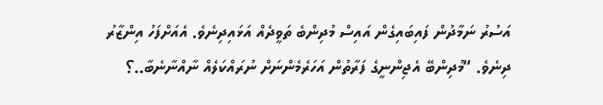އަސުރު ނަމާދުން ފައިބައިގެން އައިސް މުދިންބެ ތަވީދެއް އަޅައިދިނެވެ. އެއަށްފަހު އިންޒާރު ދިނެވެ. “މުދިންބޭ އެޖިންނީގެ ފަރާތުން އަހަރެމެންނަށް ނުރައްކަލެއް ނާއްނާނެބާ..؟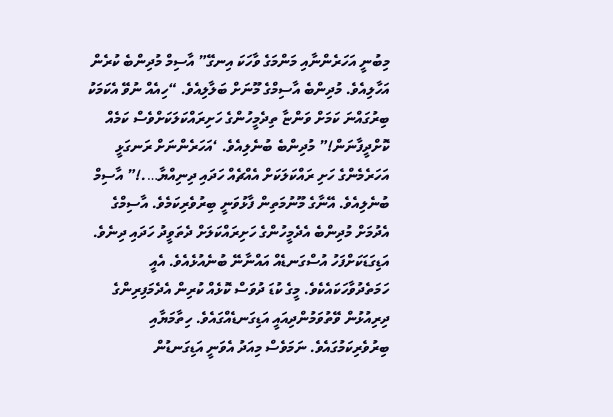މިބުނީ އަހަރެންނާއި މަންމަގެ ވާހަކަ އިނގޭ” އާސިމް މުދިންބެ ކުރެން އަހާލިއެވެ. މުދިންބެ އާސިމްގެ މޫނަށް ބަލާލިއެވެ. “ހިއެއް ނުވޭ އެކަމަކު ބިރުގައްނަ ކަމަށް ވަންޏާ ތިދެމީހުންގެ ހަށިރައްކަލަކަށްވެސް ކަމެއް ކޮށްދީފާނަން!” މުދިންބެ ބުނެލިއެވެ. ‘އަހަރެންނަށް ރަނގަޅީ އަހަރެމެންގެ ހަށި ރައްކަލަކަށް އެއްޗެއް ހަދައި ދިނިއްޔާ….!” އާސިމް ބުނެލިއެވެ. އޭނާގެ މޫނުމަތިން ފާޅުވަނީ ބިރުވެރިކަމެވެ. އާސިމްގެ އެދުމަށް މުދިންބެ އެދެމީހުންގެ ހަށިރައްކަލަށް ދެތަވީދު ހަދައި ދިނެވެ.
އަޑިގަޑަކަށްފަހު އުސްގަނޑެއް އައްނާނޭ ބުނެއުޅެއެވެ. އެއީ ހަމަތެދުވާހަކައެކެވެ. މީގެ ކުޑަ ދުވަސް ކޮޅެއް ކުރިން އެދެމަފިރިންގެ ދިރިއުޅުން ވޭތުވަމުންދިއައީ އަޑިގަނޑެއްގައެވެ. ހިތާމަޔާއި ބިރުވެރިކަމުގައެވެ. ނަމަވެސް މިއަދު އެވަނީ އަޑިގަނޑުން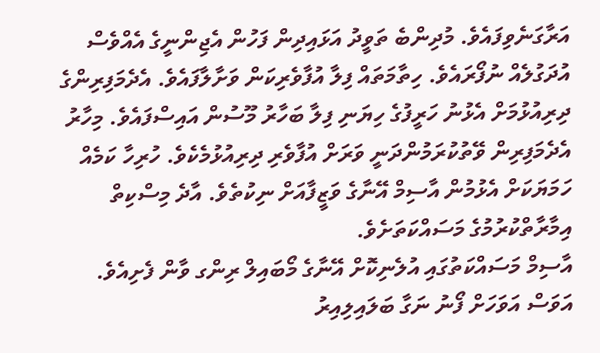އަރާގަނެވިފައެވެ. މުދިންބެ ތަވީދު އަޅައިދިން ފަހުން އެޖިންނީގެ އެއްވެސް އުދަގުލެއް ނުފޯރައެވެ. ހިތާމަތައް ފިލާ އުފާވެރިކަން ވަށާލާފައެވެ. އެދެމަފިރިންގެ ދިރިއުޅުމަށް އެޅުނު ހަރީފުގެ ހިޔަނި ފިލާ ބަހާރު މޫސުން އައިސްފައެވެ. މިހާރު އެދެމަފިރިން ވޭތުކުރަމުންދަނީ ވަރަށް އުފާވެރި ދިރިއުޅުމެކެވެ. ހުރިހާ ކަމެއް ހަމަޔަކަށް އެޅުމުން އާސިމް އޭނާގެ ވަޒީފާއަށް ނިކުތެވެ. އާދެ މިސްކިތް އިމާރާތްކުރުމުގެ މަސައްކަތަށެވެ.
އާސިމް މަސައްކަތުގައި އުލެނިކޮށް އޭނާގެ މޯބައިލް ރިންގ ވާން ފެށިއެވެ. އަވަސް އަވަހަށް ފޯނު ނަގާ ބަލައިލިއިރު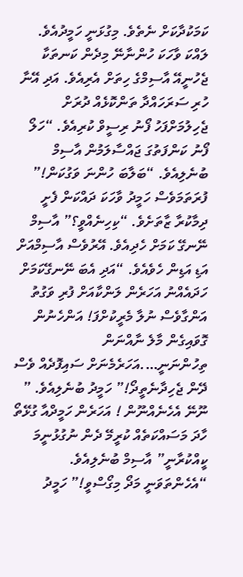ކަމަކުދާކަށް ނެތެވެ. މިގުޅަނީ ހަމީދުއެވެ. ލައްކަ ވާހަކަ ހުންނާނޭ މިދެން ކަނތަކާ ޖެހުނީއޭ އާސިމްގެ ހިތަށް އެރިއެވެ. އަދި އޭނާ ހުރި ސަރަހައްދާ ތަންކޮޅެއް ދުރަށް ޖެހިލުމަށްފަހު ފޯނު ރިސީވް ކުރިއެވެ. “ހަލޯ ފޯނު ކަންފަތުގަ ޖައްސާލަމުން އާސިމް ބުނެލިއެވެ. “ބަލާބަ ހުންނަ ވަގުކަން!” ފުރަތަމަވެސް ހަމީދު ވާހަކަ ދައްކަން ފެށީ ދިމާކުރާ ޒާތަށެވެ. “ކިހިނެއްވީ؟” އާސިމް ނޭނގޭ ކަމަށް ހެދިއެވެ. އޭރުވެސް އާސިމްއަށް އަޑި އަޑިން ހެވެއެވެ. “އަދި އެބަ ނޭނގޭކަމަށް ހަދައެއްނު އަހަރެން ލަންކާއަށް ފުރި ވަގުތު އަންގާވެސް ނުލާ މެރީކުށްފަ! އަންހެނުން ގޮވައިގެން މާލެ ނާއްނަން ތިހުންނަނީ….އަހަރެމެނަށް ސައިފޮދެއް ވެސް ދޭން ޖެހިދާނެތީދޯ!” ހަމީދު ބުނެލިއެވެ. ” ނޫނޭ އެހެނެއްނޫން ! އަހަރެން ހަމީދްއާ ގުޅޭތޯ ހާދަ މަސައްކަތެއް ކުރީމޭ ދެން ނުގުޅުނީމަ ކީއްކުރާނީ” އާސިމް ބުނެލިއެވެ. “އެހެންތަވަނީ މަދޯ މިގޯސްވީ!” ހަމީދު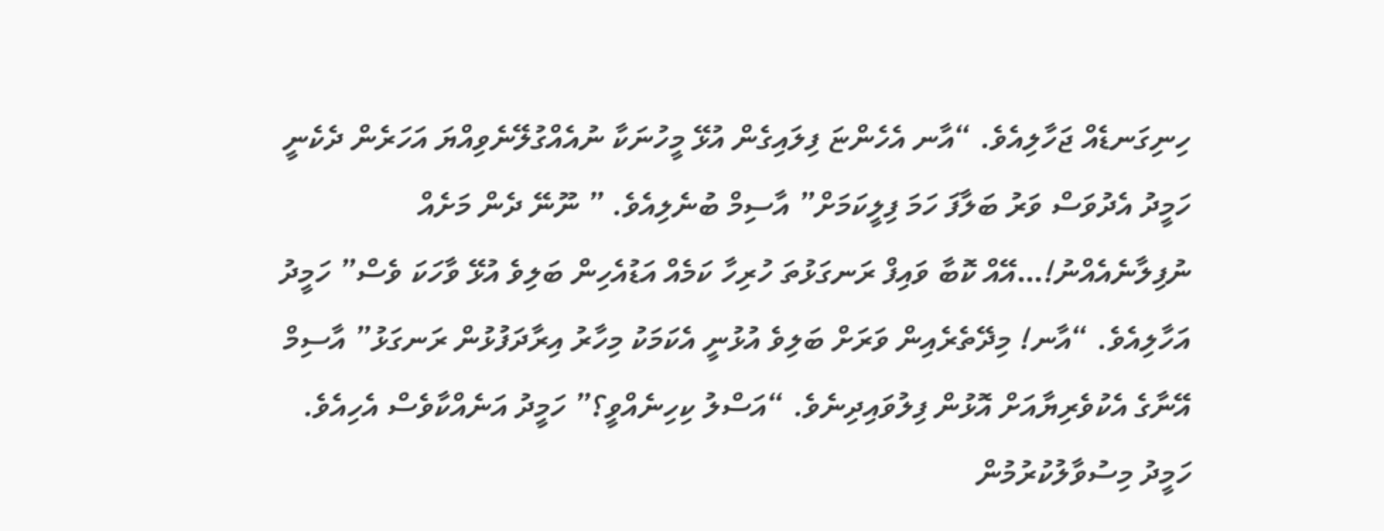ހިނިގަނޑެއް ޖަހާލިއެވެ. “އާނ އެހެންޏަ ފިލައިގެން އުޅޭ މީހުނަކާ ނުއެއްގުލޭނެވިއްޔަ އަހަރެން ދެކެނީ ހަމީދު އެދުވަސް ވަރު ބަލާފަ ހަމަ ފިލީކަމަށް” އާސިމް ބުނެލިއެވެ. ” ނޫނޭ ދެން މަށެއް ނުފިލާނެއެއްނު!…އޭއް ކޮބާ ވައިފް ރަނގަޅުތަ ހުރިހާ ކަމެއް އަޑުއެހިން ބަލިވެ އުޅޭ ވާހަކަ ވެސް” ހަމީދު އަހާލިއެވެ. “އާނ! މިދޭތެރެއިން ވަރަށް ބަލިވެ އުޅުނީ އެކަމަކު މިހާރު އިރާދަފުޅުން ރަނގަޅު” އާސިމް އޭނާގެ އެކުވެރިޔާއަށް އޮޅުން ފިލުވައިދިނެވެ. “އަސްލު ކިހިނެއްވީ؟” ހަމީދު އަނެއްކާވެސް އެހިއެވެ. ހަމީދު މިސުވާލުކުރުމުން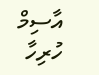އާސިމް ހުރިހާ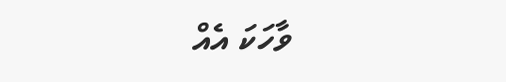ވާހަކަ އެއް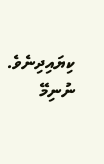ކިޔައިދިނެވެ.
ނުނިމޭ